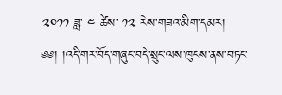༢༠༡༡ ཟླ་ ༤ ཚེས་ ༡༢ རེས་གཟའ་མིག་དམར།
༅༅། །འདི་གར་བོད་གཞུང་བདེ་སྲུང་ལས་ཁུངས་ནས་བཏང་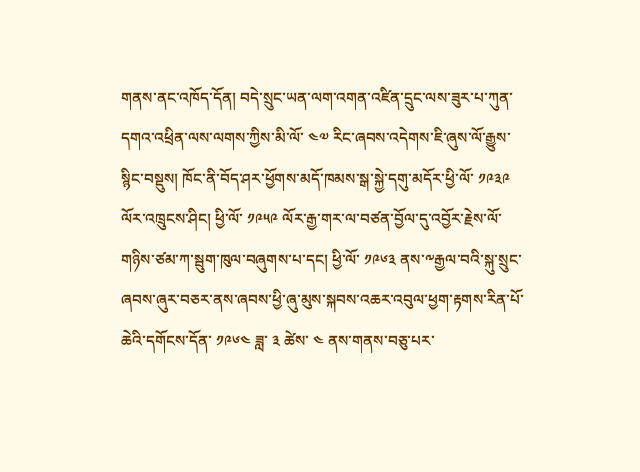གནས་ནང་འཁོད་དོན། བདེ་སྲུང་ཡན་ལག་འགན་འཛིན་དྲུང་ལས་ཟུར་པ་ཀུན་དགའ་འཕྲིན་ལས་ལགས་ཀྱིས་མི་ལོ་ ༤༧ རིང་ཞབས་འདེགས་ཇི་ཞུས་ལོ་རྒྱུས་སྙིང་བསྡུས། ཁོང་ནི་བོད་ཤར་ཕྱོགས་མདོ་ཁམས་སྒ་སྐྱེ་དགུ་མདོར་ཕྱི་ལོ་ ༡༩༣༩ ལོར་འཁྲུངས་ཤིང། ཕྱི་ལོ་ ༡༩༥༩ ལོར་རྒྱ་གར་ལ་བཙན་བྱོལ་དུ་འབྱོར་རྗེས་ལོ་གཉིས་ཙམ་ཀ་སྦུག་ཁུལ་བཞུགས་པ་དང། ཕྱི་ལོ་ ༡༩༦༣ ནས་༸རྒྱལ་བའི་སྐུ་སྲུང་ཞབས་ཞུར་བཅར་ནས་ཞབས་ཕྱི་ཞུ་མུས་སྐབས་འཆར་འབུལ་ཕྱག་རྟགས་རིན་པོ་ཆེའི་དགོངས་དོན་ ༡༩༦༤ ཟླ་ ༣ ཚེས་ ༤ ནས་གནས་བཅུ་པར་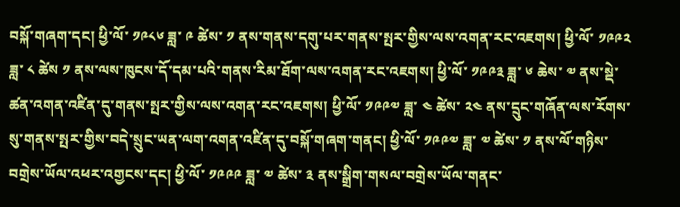བསྐོ་གཞག་དང། ཕྱི་ལོ་ ༡༩༨༦ ཟླ་ ༩ ཚེས་ ༡ ནས་གནས་དགུ་པར་གནས་སྤར་གྱིས་ལས་འགན་རང་འཇགས། ཕྱི་ལོ་ ༡༩༩༢ ཟླ་ ༨ ཚེས ༡ ནས་ལས་ཁུངས་དོ་དམ་པའི་གནས་རིམ་ཐོག་ལས་འགན་རང་འཇགས། ཕྱི་ལོ་ ༡༩༩༣ ཟླ་ ༦ ཆེས་ ༧ ནས་སྡེ་ཚན་འགན་འཛིན་དུ་གནས་སྤར་གྱིས་ལས་འགན་རང་འཇགས། ཕྱི་ལོ་ ༡༩༩༧ ཟླ་ ༤ ཚེས་ ༢༤ ནས་དྲུང་གཞོན་ལས་རོགས་སུ་གནས་སྤར་གྱིས་བདེ་སྲུང་ཡན་ལག་འགན་འཛིན་དུ་བསྐོ་གཞག་གནང། ཕྱི་ལོ་ ༡༩༩༧ ཟླ་ ༧ ཚེས་ ༡ ནས་ལོ་གཉིས་བགྲེས་ཡོལ་འཕར་འགྱངས་དང། ཕྱི་ལོ་ ༡༩༩༩ ཟླ་ ༧ ཚེས་ ༣ ནས་སྒྲིག་གསལ་བགྲེས་ཡོལ་གནང་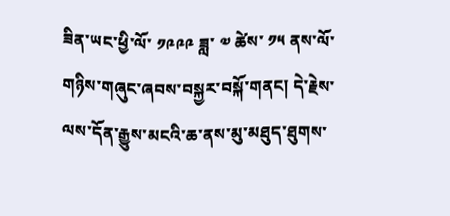ཟིན་ཡང་ཕྱི་ལོ་ ༡༩༩༩ ཟླ་ ༧ ཚེས་ ༡༥ ནས་ལོ་གཉིས་གཞུང་ཞབས་བསྐྱར་བསྐོ་གནང། དེ་རྗེས་ལས་དོན་རྒྱུས་མངའི་ཆ་ནས་མུ་མཐུད་ཐུགས་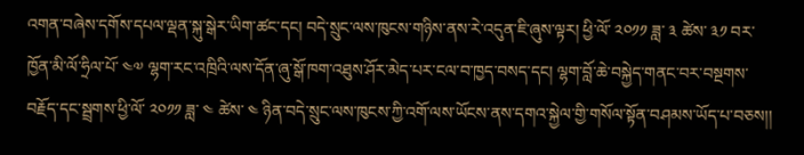འགན་བཞེས་དགོས་དཔལ་ལྡན་སྐུ་སྒེར་ཡིག་ཚང་དང། བདེ་སྲུང་ལས་ཁུངས་གཉིས་ནས་རེ་འདུན་ཇི་ཞུས་ལྟར། ཕྱི་ལོ་ ༢༠༡༡ ཟླ་ ༣ ཚེས་ ༣༡ བར་ཁྱོན་མི་ལོ་ཧྲིལ་པོ་ ༤༧ ལྷག་རང་འཁྲིའི་ལས་དོན་ཞུ་སྒོ་ཁག་འཐུས་ཤོར་མེད་པར་ངལ་བ་ཁྱད་བསད་དང། ལྷག་བློ་ཆེ་བསྐྱེད་གནང་བར་བསྔགས་བརྗོད་དང་སྦྲགས་ཕྱི་ལོ་ ༢༠༡༡ ཟླ་ ༤ ཚེས་ ༤ ཉིན་བདེ་སྲུང་ལས་ཁུངས་ཀྱི་འགོ་ལས་ཡོངས་ནས་དགའ་སྐྱེལ་གྱི་གསོལ་སྟོན་བཤམས་ཡོད་པ་བཅས།།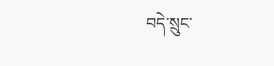བདེ་སྲུང་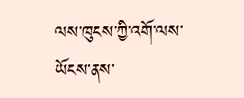ལས་ཁུངས་ཀྱི་འགོ་ལས་ཡོངས་ནས་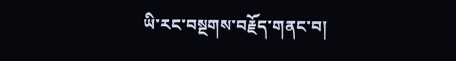ཡི་རང་བསྔགས་བརྗོད་གནང་བ།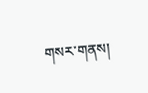གསར་གནས།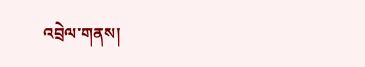འབྲེལ་གནས།